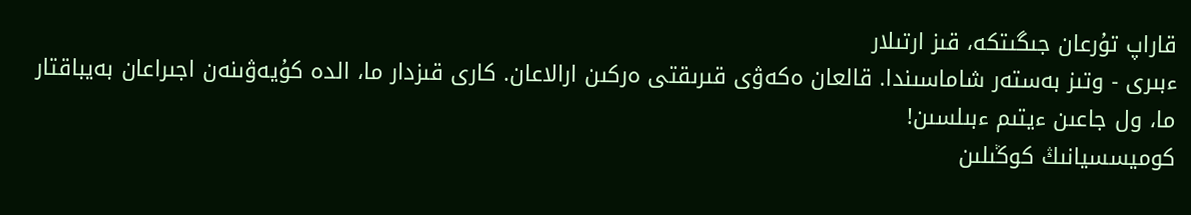قاراپ تۇرعان جىگىتكە، قىز ارتىلار
ءبىرى - وتىز بەستەر شاماسىندا. قالعان ەكەۋى قىرىقتى ەركىن ارالاعان. كارى قىزدار ما، الدە كۇيەۋىنەن اجىراعان بەيباقتار ما، ول جاعىن ءيتىم ءبىلسىن!
كوميسسيانىڭ كوڭىلىن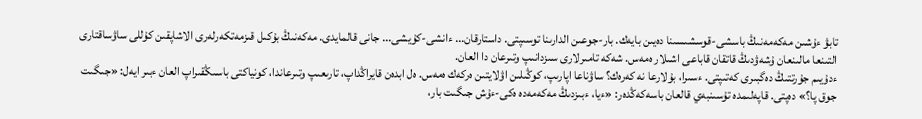تابۋ ءۇشىن مەكەمەنىڭ باسشى-قوسشىسىنا دەيىن بايەك. بار-جوعىن الدارىنا توسىپتى. داستارقان... ءانشى-كۇيشى... جانى قالمايدى. مەكەنىڭ بۇكىل قىزمەتكەرلەرى الاشاپقىن كۇللى ساۋساقتارى التىنعا مالىنعان ۇشەۋدىڭ قاتقان قاباعى اشىلار ەمەس. شەكە تامىرلارى سىزدانىپ وتىرعان دا العان.
ءدۇيىم جۇرتتىڭ دەگبىرى كەتىپتى. ءسىرا، بۇلارعا نە كەرەك؟ ساۋناعا اپارىپ، كوڭىلىن اۋلايتىن ەركەك ەمەس. ەل ابدەن قايراڭداپ، تارىعىپ وتىرعاندا، كونياكتى باسىڭقىراپ العان ءبىر ايەل: «جىگىت جوق پا؟» دەپتى. قاپەلىمدە تۇسىنبەي قالعان باسەكەڭدەر: «ءيا، ءبىزدىڭ مەكەمەدە ەكى-ءۇش جىگىت بار،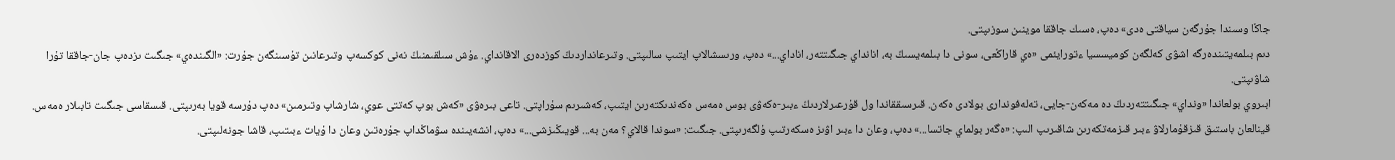جاڭا وسىندا جۇرگەن سياقتى ەدى» دەپ، ەسىك جاققا موينىن سوزىپتى.
دىم بىلمەيتىندەرگە اشۋى كەلگەن كوميسسيا ءتورايئمى «ەي قاراڭعى، سونى دا بىلمەيسىڭ بە، انانداي جىگىتتەر، اناداي...» دەپ، ورىسشالاپ ايتىپ سالىپتى. وتىرعانداردىڭ كوزدەرى الاقانداي. ءۇش سىلقىمنىڭ نەنى كوكسەپ وتىرعانىن تۇسىنگەن جۇرت: «الگىندەي» جىگىت ىزدەپ جان-جاققا تۇرا شاۋىپتى.
ابىروي بولعاندا «ونداي» جىگىتتەردىڭ دە مەكەن-جايى، تەلەفوندارى بولادى ەكەن. قىرسىققاندا ول قۇرعىرلاردىڭ ءبىر-ەكەۋى بوس ەمەس ەكەندىكتەرىن ايتىپ، كەشىرىم سۇراپتى. تاعى بىرەۋى «كەش بوپ كەتتى عوي، شارشاپ وتىرمىن» دەپ دۇرسە قويا بەرىپتى. قىسقاسى جىگىت تابىلار ەمەس.
قينالعان باستىق قىزقۇمارلاۋ ءبىر قىزمەتكەرىن شاقىرىپ الىپ: «ەگەر بولماي جاتسا...» دەپ، وعان دا ءبىر اۋىز ەسكەرتىپ ۇلگەرىپتى. جىگىت: «سوندا قالاي؟ مەن بە... قويىڭىزشى...» دەپ، انشەيىندە سۋماڭداپ جۇرەتىن وعان دا ۇيات ءبىتىپ، قاشا جونەلىپتى.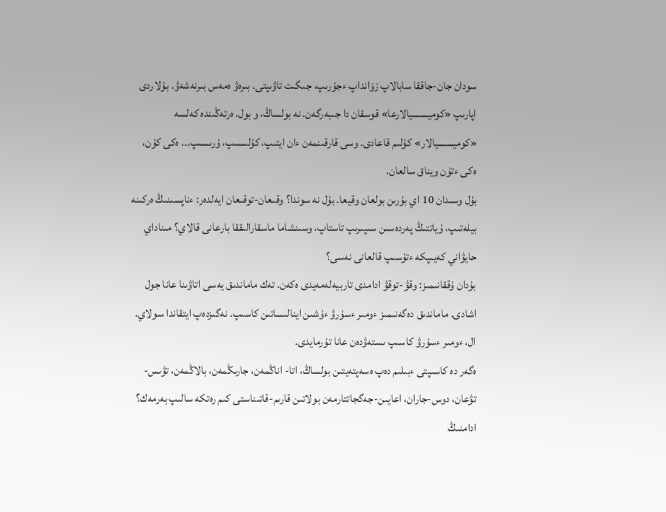سودان جان-جاققا سابالاپ زۆانداپ ءجۇرىپ، جىگىت تاۋىپتى. بىرەۋ ەمەس بىرنەشەۋ. بۇلاردى اپارىپ «كوميسسيالارعا» قوسقان دا جىبەرگەن. نە بولساڭ، و بول. ەرتەڭىندە كەلسە «كوميسسيالار» كۇلىم قاعادى. وسى قارقىنمەن ءان ايتىپ، كۇلىسىپ، ۇرىسىپ... ەكى كۇن، ەكى ءتۇن ويناق سالعان.
بۇل وسىدان 10 اي بۇرىن بولعان وقيعا. بۇل نە سوندا؟ وقىعان-توقىعان ايەلدەر: ءناپسىنىڭ ەركىنە بيلەتىپ، ۇياتتىڭ پەردەسىن سىپىرىپ تاستاپ، وسىنشاما ماسقارالىققا بارعانى قالاي؟ مىناداي حايۋاني كەيىپكە ءتۇسىپ قالعانى نەسى؟
بۇدان ۇققانىمىز: وقۋ-توقۋ ادامدى تاربيەلەمەيدى ەكەن. تەك ماماندىق يەسى اتاۋىنا عانا جول اشادى. ماماندىق دەگەنىمىز ءومىر ءسۇرۋ ءۇشىن اينالىساتىن كاسىپ. نەگىزدەپ ايتقاندا سولاي. ال، ءومىر ءسۇرۋ كاسىپ ىستەۋدەن عانا تۇرمايدى.
ەگەر دە كاسىپتى ءبىلىم دەپ ەسەپتەيتىن بولساڭ، اتا- اناڭمەن، جارىڭمەن، بالاڭمەن، تۋىس-تۋعان، دوس-جاران، اعايىن-جەگجاتتارمەن بولاتىن قارىم-قاتىناستى كىم رەتكە سالىپ بەرمەك؟ ادامنىڭ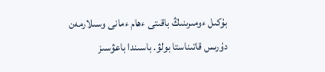بۇكىل ءومىرىنىڭ باقىتى ءھام ءمانى وسىلارمەن دۇرىس قاتىناستا بولۋ. باسىندا باعۋسىز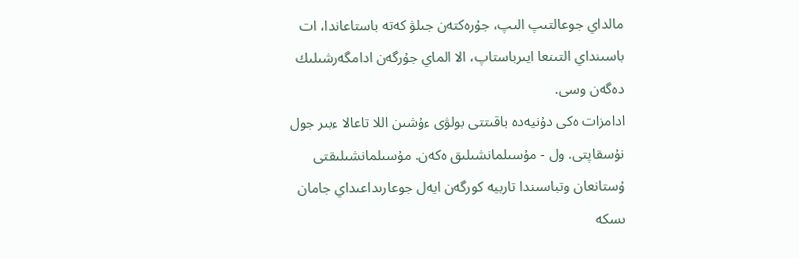مالداي جوعالتىپ الىپ، جۇرەكتەن جىلۋ كەتە باستاعاندا، ات باسىنداي التىنعا ايىرباستاپ، الا الماي جۇرگەن ادامگەرشىلىك دەگەن وسى.
ادامزات ەكى دۇنيەدە باقىتتى بولۋى ءۇشىن اللا تاعالا ءبىر جول نۇسقاپتى. ول - مۇسىلمانشىلىق ەكەن. مۇسىلمانشىلىقتى ۇستانعان وتباسىندا تاربيە كورگەن ايەل جوعارىداعىداي جامان ىسكە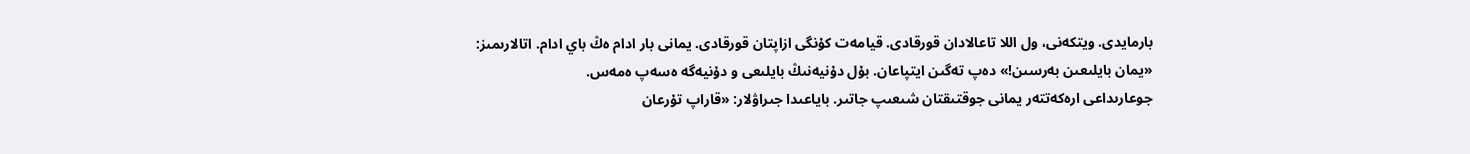بارمايدى. ويتكەنى، ول اللا تاعالادان قورقادى. قيامەت كۇنگى ازاپتان قورقادى. يمانى بار ادام ەڭ باي ادام. اتالارىمىز: «يمان بايلىعىن بەرسىن!» دەپ تەگىن ايتپاعان. بۇل دۇنيەنىڭ بايلىعى و دۇنيەگە ەسەپ ەمەس.
جوعارىداعى ارەكەتتەر يمانى جوقتىقتان شىعىپ جاتىر. باياعىدا جىراۋلار: «قاراپ تۇرعان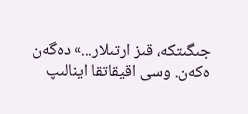جىگىتكە، قىز ارتىلار...» دەگەن ەكەن. وسى اقيقاتقا اينالىپ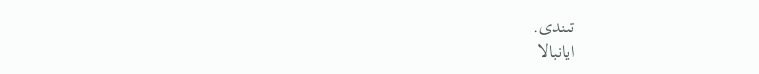تىندى.
ايانبالا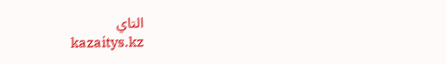التاي
kazaitys.kz